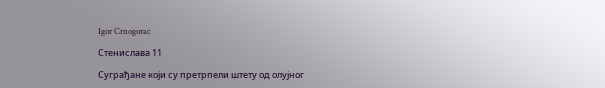Igor Crnogorac

Стенислава 11

Суграђане који су претрпели штету од олујног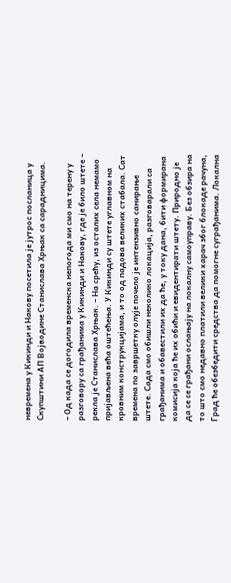невремена у Кикинди и Накову посетила је јутрос посланица у Скупштини АП Војводине Станислава Хрњак са сарадницима.

– Од када се догодила временска непогода ми смо на терену у разговору са грађанима у Кикинди и Накову, где је било штете – рекла је Станислава Хрњак. – На срећу, из осталих села немамо пријављена већа оштећења. У Кикинди су штете углавном на кровним конструкцијама, и то од падова великих стабала. Сат времена по завршетку олује почело је интензивно санирање штете. Сада смо обишли неколико локација, разговарали са грађанима и обавестили их да ће, у току дана, бити формирана комисија која ће их обићи и евидентирати штету. Природно је да се се грађани ослањају на локалну самоуправу. Без обзира на то што смо недавно платили велики харач због блокаде рачуна, Град ће обезбедити средства да помогне суграђанима. Локална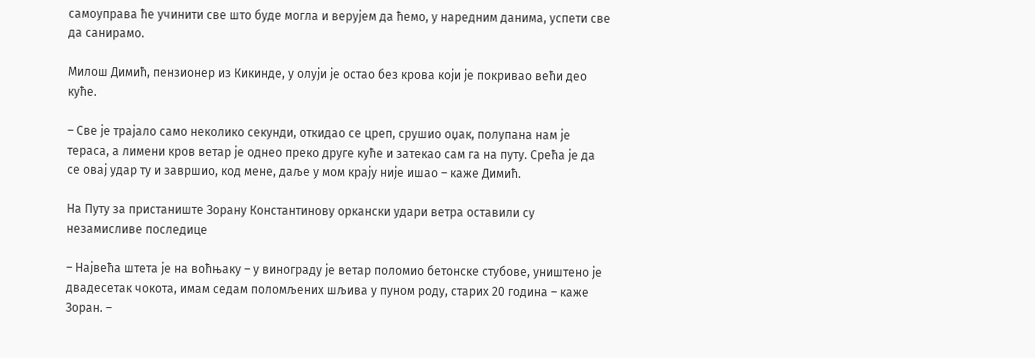самоуправа ће учинити све што буде могла и верујем да ћемо, у наредним данима, успети све да санирамо.

Милош Димић, пензионер из Кикинде, у олуји је остао без крова који је покривао већи део куће.

– Све је трајало само неколико секунди, откидао се цреп, срушио оџак, полупана нам је тераса, а лимени кров ветар је однео преко друге куће и затекао сам га на путу. Срећа је да се овај удар ту и завршио, код мене, даље у мом крају није ишао – каже Димић.

На Путу за пристаниште Зорану Константинову оркански удари ветра оставили су незамисливе последице

– Највећа штета је на воћњаку – у винограду је ветар поломио бетонске стубове, уништено је двадесетак чокота, имам седам поломљених шљива у пуном роду, старих 20 година – каже Зоран. –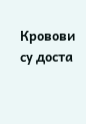Кровови су доста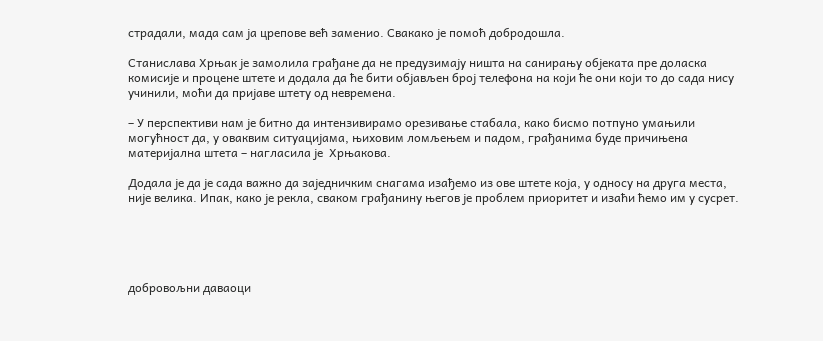страдали, мада сам ја црепове већ заменио. Свакако је помоћ добродошла.

Станислава Хрњак је замолила грађане да не предузимају ништа на санирању објеката пре доласка комисије и процене штете и додала да ће бити објављен број телефона на који ће они који то до сада нису учинили, моћи да пријаве штету од невремена.

– У перспективи нам је битно да интензивирамо орезивање стабала, како бисмо потпуно умањили могућност да, у оваквим ситуацијама, њиховим ломљењем и падом, грађанима буде причињена материјална штета – нагласила је  Хрњакова.

Додала је да је сада важно да заједничким снагама изађемо из ове штете која, у односу на друга места, није велика. Ипак, како је рекла, сваком грађанину његов је проблем приоритет и изаћи ћемо им у сусрет.





добровољни даваоци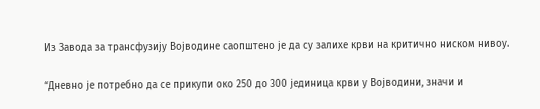Из Завода за трансфузију Војводине саопштено је да су залихе крви на критично ниском нивоу.

“Дневно је потребно да се прикупи око 250 до 300 јединица крви у Војводини, значи и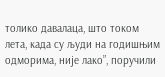толико давалаца, што током лета, када су људи на годишњим одморима, није лако”, поручили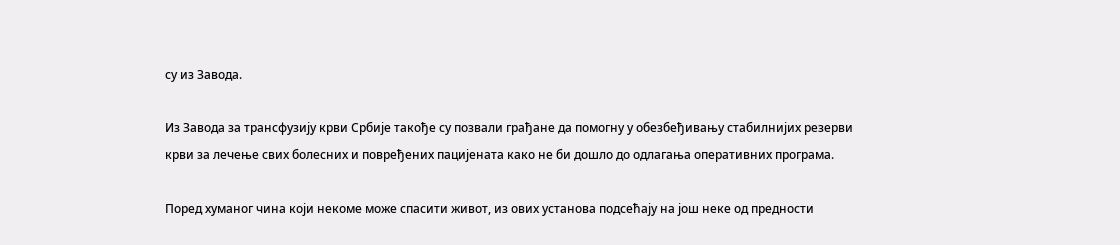су из Завода.

Из Завода за трансфузију крви Србије такође су позвали грађане да помогну у обезбеђивању стабилнијих резерви крви за лечење свих болесних и повређених пацијената како не би дошло до одлагања оперативних програма.

Поред хуманог чина који некоме може спасити живот, из ових установа подсећају на још неке од предности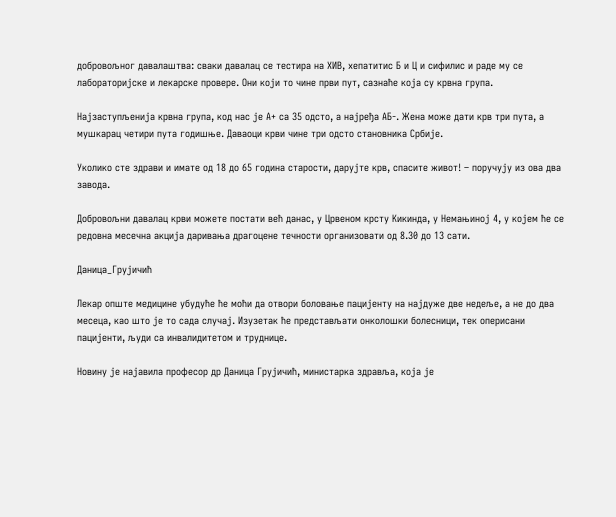добровољног давалаштва: сваки давалац се тестира на ХИВ, хепатитис Б и Ц и сифилис и раде му се лабораторијске и лекарске провере. Они који то чине први пут, сазнаће која су крвна група.

Најзаступљенија крвна група, код нас је А+ са 35 одсто, а најређа АБ-. Жена може дати крв три пута, а мушкарац четири пута годишње. Даваоци крви чине три одсто становника Србије.

Уколико сте здрави и имате од 18 до 65 година старости, дарујте крв, спасите живот! – поручују из ова два завода.

Добровољни давалац крви можете постати већ данас, у Црвеном крсту Кикинда, у Немањиној 4, у којем ће се редовна месечна акција даривања драгоцене течности организовати од 8.30 до 13 сати.

Даница_Грујичић

Лекар опште медицине убудуће ће моћи да отвори боловање пацијенту на најдуже две недеље, а не до два месеца, као што је то сада случај. Изузетак ће представљати онколошки болесници, тек оперисани пацијенти, људи са инвалидитетом и труднице.

Новину је најавила професор др Даница Грујичић, министарка здравља, која је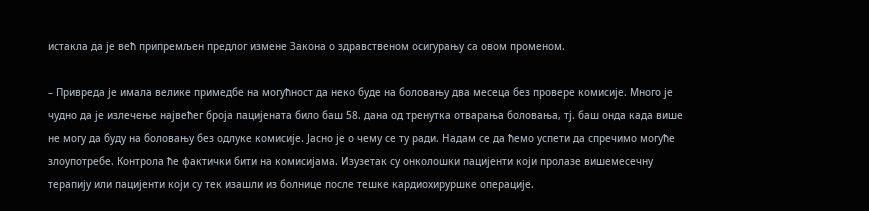истакла да је већ припремљен предлог измене Закона о здравственом осигурању са овом променом.

– Привреда је имала велике примедбе на могућност да неко буде на боловању два месеца без провере комисије. Много је чудно да је излечење највећег броја пацијената било баш 58. дана од тренутка отварања боловања, тј. баш онда када више не могу да буду на боловању без одлуке комисије. Јасно је о чему се ту ради. Надам се да ћемо успети да спречимо могуће злоупотребе. Контрола ће фактички бити на комисијама. Изузетак су онколошки пацијенти који пролазе вишемесечну терапију или пацијенти који су тек изашли из болнице после тешке кардиохируршке операције.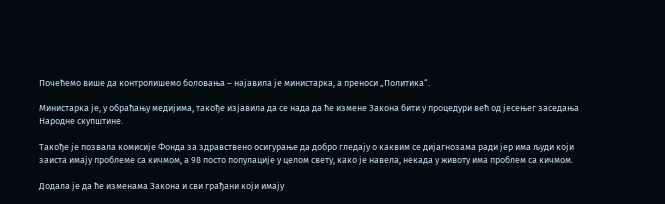Почећемо више да контролишемо боловања – најавила је министарка, а преноси „Политика“.

Министарка је, у обраћању медијима, такође изјавила да се нада да ће измене Закона бити у процедури већ од јесењег заседања Народне скупштине.

Такође је позвала комисије Фонда за здравствено осигурање да добро гледају о каквим се дијагнозама ради јер има људи који заиста имају проблеме са кичмом, а 98 посто популације у целом свету, како је навела, некада у животу има проблем са кичмом.

Додала је да ће изменама Закона и сви грађани који имају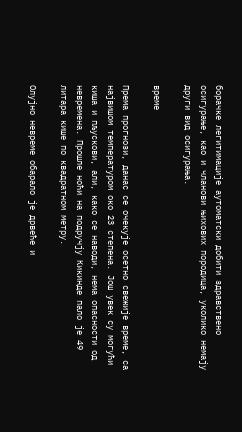борачке легитимације аутоматски добити здравствено осигурање, као и чланови њихових породица, уколико немају други вид осигурања.

време

Према прогнози, данас се очекује осетно свежије време, са највишом температуром око 23 степена. Још увек су могући киша и пљускови, али, како се наводи, нема опасности од невремена. Прошле ноћи на подручју Кикинде пало је 49 литара кише по квадратном метру.

Олујно невреме обарало је дрвеће и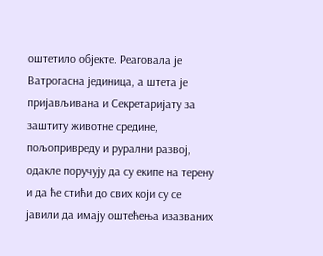оштетило објекте. Реаговала је Ватрогасна јединица, а штета је пријављивана и Секретаријату за заштиту животне средине, пољопривреду и рурални развој, одакле поручују да су екипе на терену и да ће стићи до свих који су се јавили да имају оштећења изазваних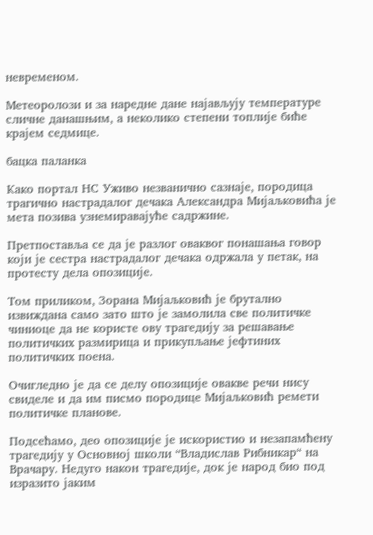невременом.

Метеоролози и за наредне дане најављују температуре сличне данашњим, а неколико степени топлије биће крајем седмице.

бацка паланка

Како портал НС Уживо незванично сазнаје, породица трагично настрадалог дечака Александра Мијаљковића је мета позива узнемиравајуће садржине.

Претпоставља се да је разлог оваквог понашања говор који је сестра настрадалог дечака одржала у петак, на протесту дела опозиције.

Том приликом, Зорана Мијаљковић је брутално извиждана само зато што је замолила све политичке чиниоце да не користе ову трагедију за решавање политичких размирица и прикупљање јефтиних политичких поена.

Очигледно је да се делу опозиције овакве речи нису свиделе и да им писмо породице Мијаљковић ремети политичке планове.

Подсећамо, део опозиције је искористио и незапамћену трагедију у Основној школи “Владислав Рибникар“ на Врачару. Недуго након трагедије, док је народ био под изразито јаким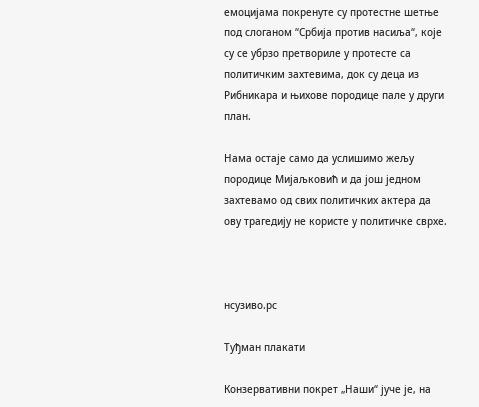емоцијама покренуте су протестне шетње под слоганом “Србија против насиља“, које су се убрзо претвориле у протесте са политичким захтевима, док су деца из Рибникара и њихове породице пале у други план.

Нама остаје само да услишимо жељу породице Мијаљковић и да још једном захтевамо од свих политичких актера да ову трагедију не користе у политичке сврхе.



нсузиво.рс

Туђман плакати

Конзервативни покрет „Наши“ јуче је, на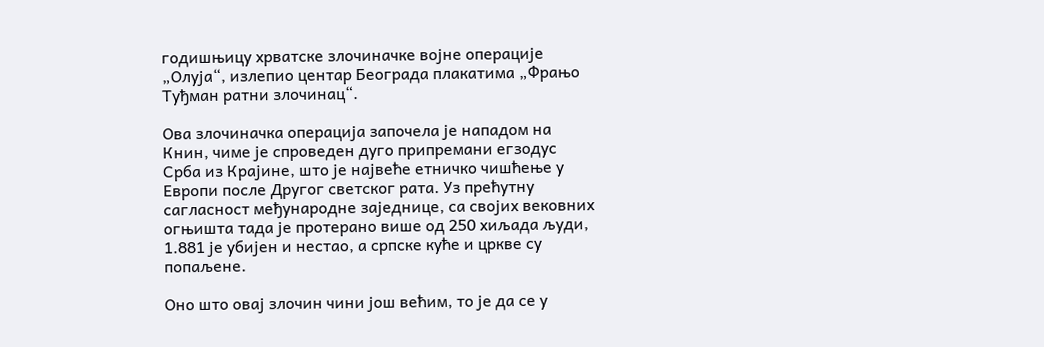годишњицу хрватске злочиначке војне операције „Олуја“, излепио центар Београда плакатима „Фрањо Туђман ратни злочинац“.

Ова злочиначка операција започела је нападом на Книн, чиме је спроведен дуго припремани егзодус Срба из Крајине, што је највеће етничко чишћење у Европи после Другог светског рата. Уз прећутну сагласност међународне заједнице, са својих вековних огњишта тада је протерано више од 250 хиљада људи, 1.881 је убијен и нестао, а српске куће и цркве су попаљене.

Оно што овај злочин чини још већим, то је да се у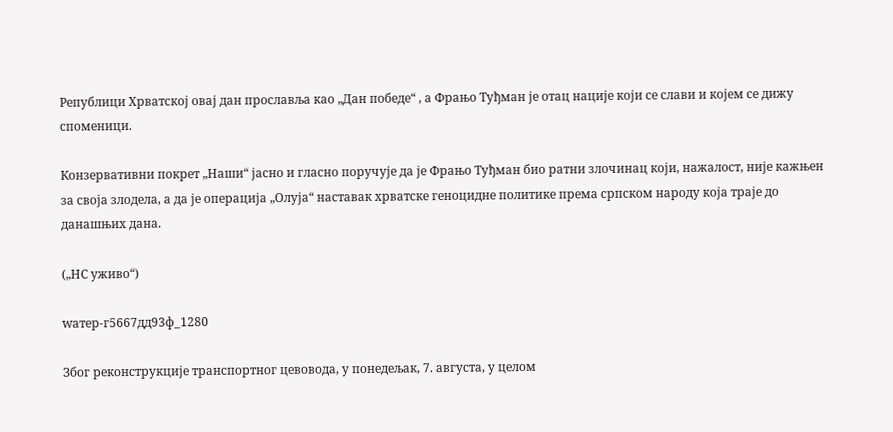Републици Хрватској овај дан прославља као „Дан победе“ , а Фрањо Туђман је отац нације који се слави и којем се дижу споменици.

Конзервативни покрет „Наши“ јасно и гласно поручује да је Фрањо Туђман био ратни злочинац који, нажалост, није кажњен за своја злодела, а да је операција „Олуја“ наставак хрватске геноцидне политике према српском народу која траје до данашњих дана.

(„НС уживо“)

wатер-г5667дд93ф_1280

Због реконструкције транспортног цевовода, у понедељак, 7. августа, у целом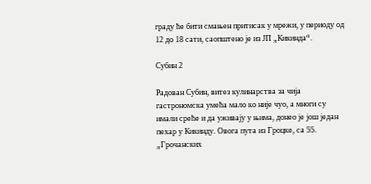граду ће бити смањен притисак у мрежи, у периоду од 12 до 18 сати, саопштено је из ЈП „Кикинда“.

Субин 2

Радован Субин, витез кулинарства за чија гастрономска умећа мало ко није чуо, а многи су имали среће и да уживају у њима, донео је још један пехар у Кикинду. Овога пута из Гроцке, са 55. „Грочанских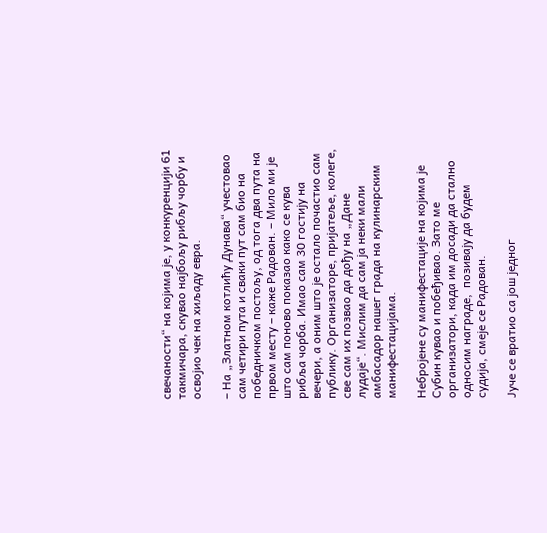свечаности“ на којима је, у конкуренцији 61 такмичара, скувао најбољу рибљу чорбу и освојио чек на хиљаду евра.

– На „Златном котлићу Дунава“ учестовао сам четири пута и сваки пут сам био на победничком постољу, од тога два пута на првом месту – каже Радован. – Мило ми је што сам поново показао како се кува рибља чорба. Имао сам 30 гостију на вечери, а оним што је остало почастио сам публику. Организаторе, пријатеље, колеге, све сам их позвао да дођу на „Дане лудаје“. Мислим да сам ја неки мали амбасадор нашег града на кулинарским манифестацијама.

Небројене су манифестације на којима је Субин кувао и побеђивао. Зато ме организатори, када им досади да стално односим награде,  позивају да будем судија, смеје се Радован.

Јуче се вратио са још једног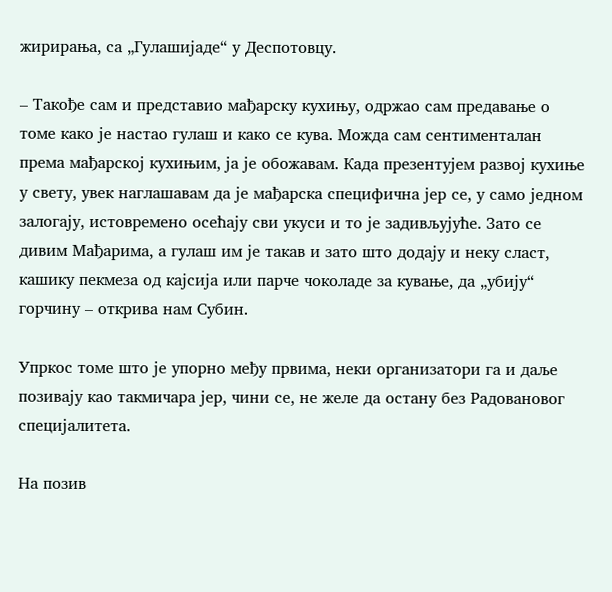жирирања, са „Гулашијаде“ у Деспотовцу.

– Такође сам и представио мађарску кухињу, одржао сам предавање о томе како је настао гулаш и како се кува. Можда сам сентименталан  према мађарској кухињим, ја је обожавам. Када презентујем развој кухиње у свету, увек наглашавам да је мађарска специфична јер се, у само једном залогају, истовремено осећају сви укуси и то је задивљујуће. Зато се дивим Мађарима, а гулаш им је такав и зато што додају и неку сласт, кашику пекмеза од кајсија или парче чоколаде за кување, да „убију“ горчину – открива нам Субин.

Упркос томе што је упорно међу првима, неки организатори га и даље позивају као такмичара јер, чини се, не желе да остану без Радовановог специјалитета.

На позив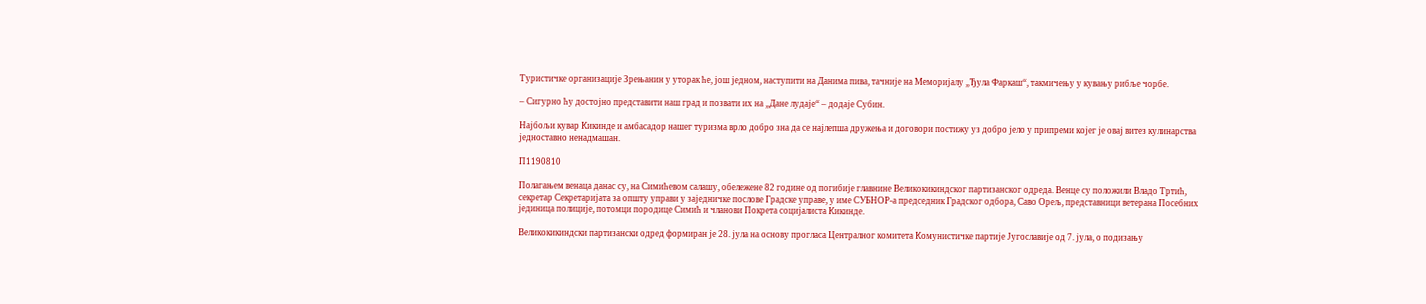Туристичке организације Зрењанин у уторак ће, још једном, наступити на Данима пива, тачније на Меморијалу „Ђула Фаркаш“, такмичењу у кувању рибље чорбе.

– Сигурно ћу достојно представити наш град и позвати их на „Дане лудаје“ – додаје Субин.

Најбољи кувар Кикинде и амбасадор нашег туризма врло добро зна да се најлепша дружења и договори постижу уз добро јело у припреми којег је овај витез кулинарства једноставно ненадмашан.

П1190810

Полагањем венаца данас су, на Симићевом салашу, обележене 82 године од погибије главнине Великокикиндског партизанског одреда. Венце су положили Владо Тртић, секретар Секретаријата за општу управи у заједничке послове Градске управе, у име СУБНОР-а председник Градског одбора, Саво Орељ, представници ветерана Посебних јединица полиције, потомци породице Симић и чланови Покрета социјалиста Кикинде.

Великокикиндски партизански одред формиран је 28. јула на основу прогласа Централног комитета Комунистичке партије Југославије од 7. јула, о подизању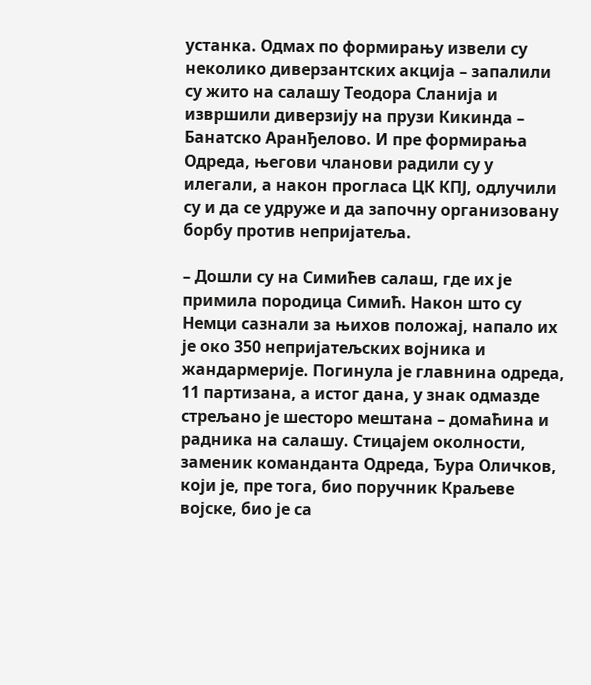устанка. Одмах по формирању извели су неколико диверзантских акција – запалили су жито на салашу Теодора Сланија и извршили диверзију на прузи Кикинда – Банатско Аранђелово. И пре формирања Одреда, његови чланови радили су у илегали, а након прогласа ЦК КПЈ, одлучили су и да се удруже и да започну организовану борбу против непријатеља.

– Дошли су на Симићев салаш, где их је примила породица Симић. Након што су Немци сазнали за њихов положај, напало их је око 350 непријатељских војника и жандармерије. Погинула је главнина одреда, 11 партизана, а истог дана, у знак одмазде стрељано је шесторо мештана – домаћина и радника на салашу. Стицајем околности, заменик команданта Одреда, Ђура Оличков, који је, пре тога, био поручник Краљеве војске, био је са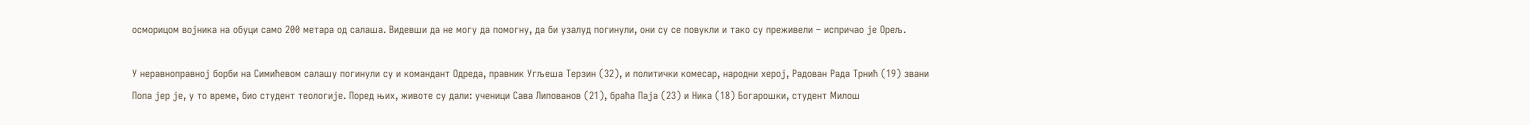осморицом војника на обуци само 200 метара од салаша. Видевши да не могу да помогну, да би узалуд погинули, они су се повукли и тако су преживели – испричао је Орељ.

У неравноправној борби на Симићевом салашу погинули су и командант Одреда, правник Угљеша Терзин (32), и политички комесар, народни херој, Радован Рада Трнић (19) звани Попа јер је, у то време, био студент теологије. Поред њих, животе су дали: ученици Сава Липованов (21), браћа Паја (23) и Ника (18) Богарошки, студент Милош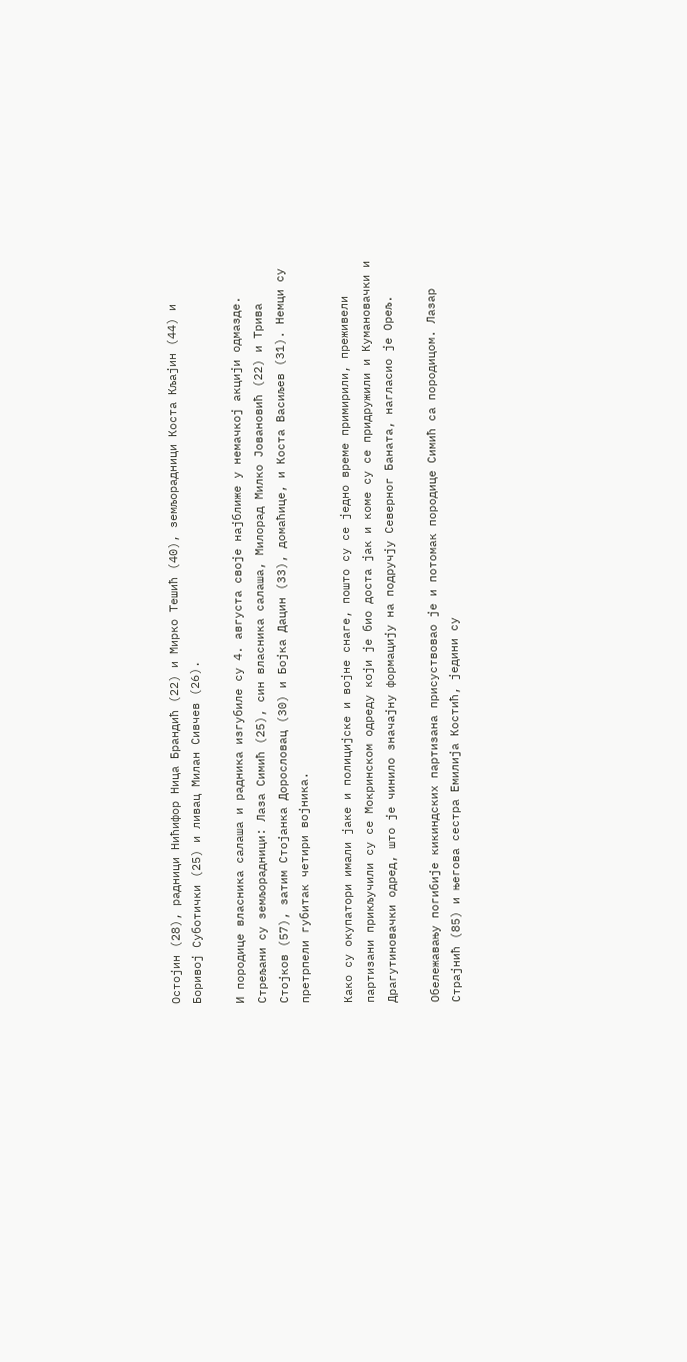Остојин (28), радници Нићифор Ница Брандић (22) и Мирко Тешић (40), земљорадници Коста Кљајин (44) и Боривој Суботички (25) и ливац Милан Сивчев (26).

И породице власника салаша и радника изгубиле су 4. августа своје најближе у немачкој акцији одмазде. Стрељани су земљорадници: Лаза Симић (25), син власника салаша, Милорад Милко Јовановић (22) и Трива Стојков (57), затим Стојанка Дорословац (30) и Бојка Дацин (33), домаћице, и Коста Васиљев (31). Немци су претрпели губитак четири војника.

Како су окупатори имали јаке и полицијске и војне снаге, пошто су се једно време примирили, преживели партизани прикључили су се Мокринском одреду који је био доста јак и коме су се придружили и Кумановачки и Драгутиновачки одред, што је чинило значајну формацију на подручју Северног Баната, нагласио је Орељ.

Обележавању погибије кикиндских партизана присуствовао је и потомак породице Симић са породицом. Лазар Страјнић (85) и његова сестра Емилија Костић, једини су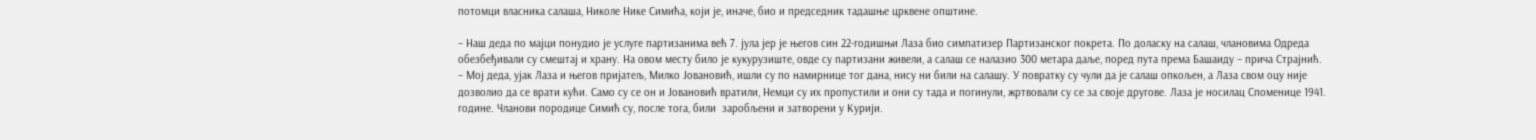потомци власника салаша, Николе Нике Симића, који је, иначе, био и председник тадашње црквене општине.

– Наш деда по мајци понудио је услуге партизанима већ 7. јула јер је његов син 22-годишњи Лаза био симпатизер Партизанског покрета. По доласку на салаш, члановима Одреда обезбеђивали су смештај и храну. На овом месту било је кукурузиште, овде су партизани живели, а салаш се налазио 300 метара даље, поред пута према Башаиду – прича Страјнић. – Мој деда, ујак Лаза и његов пријатељ, Милко Јовановић, ишли су по намирнице тог дана, нису ни били на салашу. У повратку су чули да је салаш опкољен, а Лаза свом оцу није дозволио да се врати кући. Само су се он и Јовановић вратили, Немци су их пропустили и они су тада и погинули, жртвовали су се за своје другове. Лаза је носилац Споменице 1941. године. Чланови породице Симић су, после тога, били  заробљени и затворени у Курији.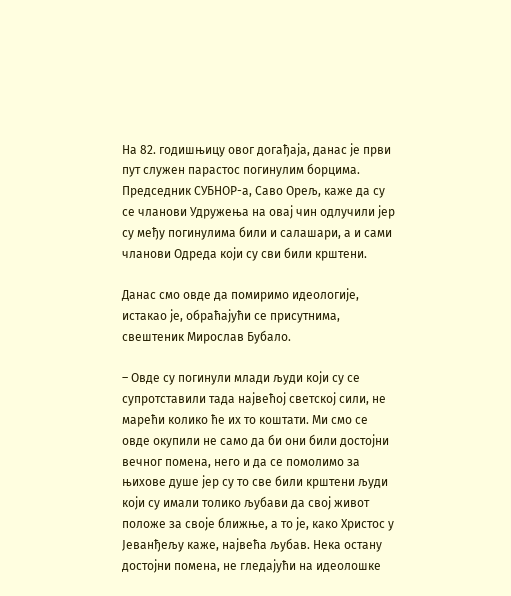На 82. годишњицу овог догађаја, данас је први пут служен парастос погинулим борцима. Председник СУБНОР-а, Саво Орељ, каже да су се чланови Удружења на овај чин одлучили јер су међу погинулима били и салашари, а и сами чланови Одреда који су сви били крштени.

Данас смо овде да помиримо идеологије, истакао је, обраћајући се присутнима, свештеник Мирослав Бубало.

– Овде су погинули млади људи који су се супротставили тада највећој светској сили, не марећи колико ће их то коштати. Ми смо се овде окупили не само да би они били достојни вечног помена, него и да се помолимо за њихове душе јер су то све били крштени људи који су имали толико љубави да свој живот положе за своје ближње, а то је, како Христос у Јеванђељу каже, највећа љубав. Нека остану достојни помена, не гледајући на идеолошке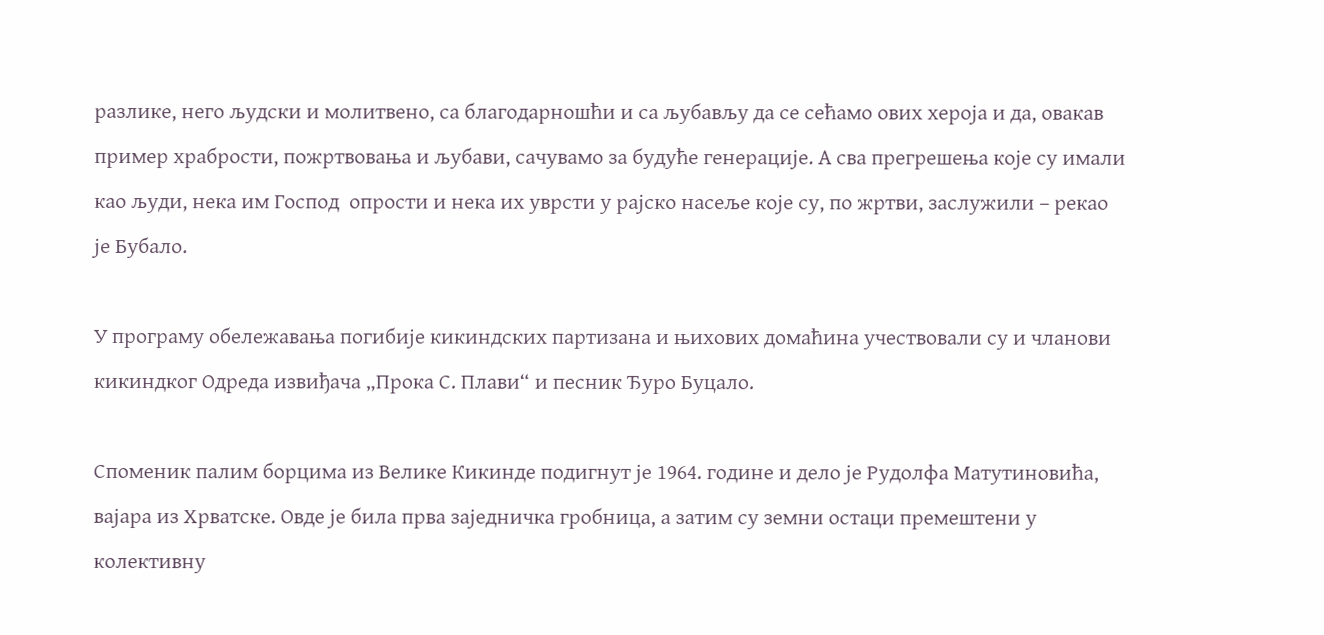разлике, него људски и молитвено, са благодарношћи и са љубављу да се сећамо ових хероја и да, овакав пример храбрости, пожртвовања и љубави, сачувамо за будуће генерације. А сва прегрешења које су имали као људи, нека им Господ  опрости и нека их уврсти у рајско насеље које су, по жртви, заслужили – рекао је Бубало.

У програму обележавања погибије кикиндских партизана и њихових домаћина учествовали су и чланови кикиндког Одреда извиђача „Прока С. Плави“ и песник Ђуро Буцало.

Споменик палим борцима из Велике Кикинде подигнут је 1964. године и дело је Рудолфа Матутиновића, вајара из Хрватске. Овде је била прва заједничка гробница, а затим су земни остаци премештени у колективну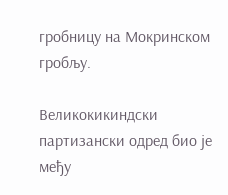гробницу на Мокринском гробљу.

Великокикиндски партизански одред био је међу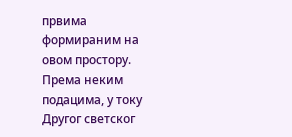првима формираним на овом простору. Према неким подацима, у току Другог светског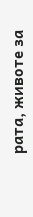рата, животе за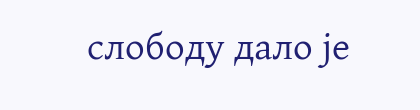слободу дало је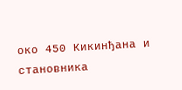око 450 Кикинђана и становника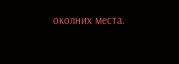околних места.